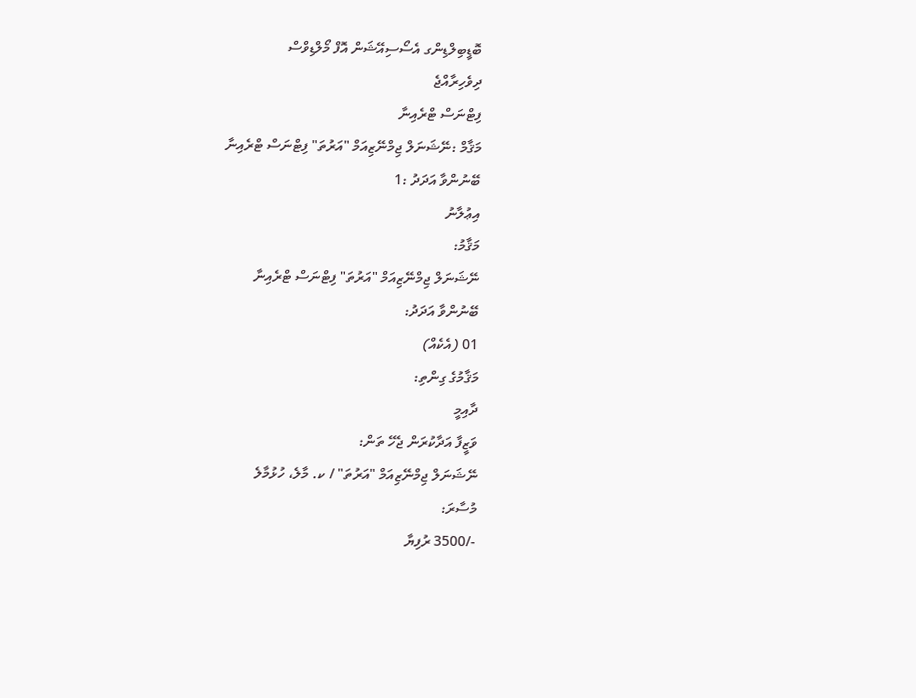ބޮޑީބިލްޑިންގ އެސޯސިއޭޝަން އޮފް މޯލްޑިވްސް
ދިވެހިރާއްޖެ
ފިޓްނަސް ޓްރެއިނާ
މަޤާމް :ނޭޝަނަލް ޖިމްނޭޒިއަމް "އަރުތަ" ފިޓްނަސް ޓްރެއިނާ
ބޭނުންވާ އަދަދު :1
އިޢުލާނު
މަޤާމު:
ނޭޝަނަލް ޖިމްނޭޒިއަމް "އަރުތަ" ފިޓްނަސް ޓްރެއިނާ
ބޭނުންވާ އަދަދު:
01 (އެކެއް)
މަޤާމުގެ ގިންތި:
ދާއިމީ
ވަޒީފާ އަދާކުރަން ޖެހޭ ތަން:
ނޭޝަނަލް ޖިމްނޭޒިއަމް "އަރުތަ" / ކ. މާލެ، ހުޅުމާލެ
މުސާރަ:
-/3500 ރުފިޔާ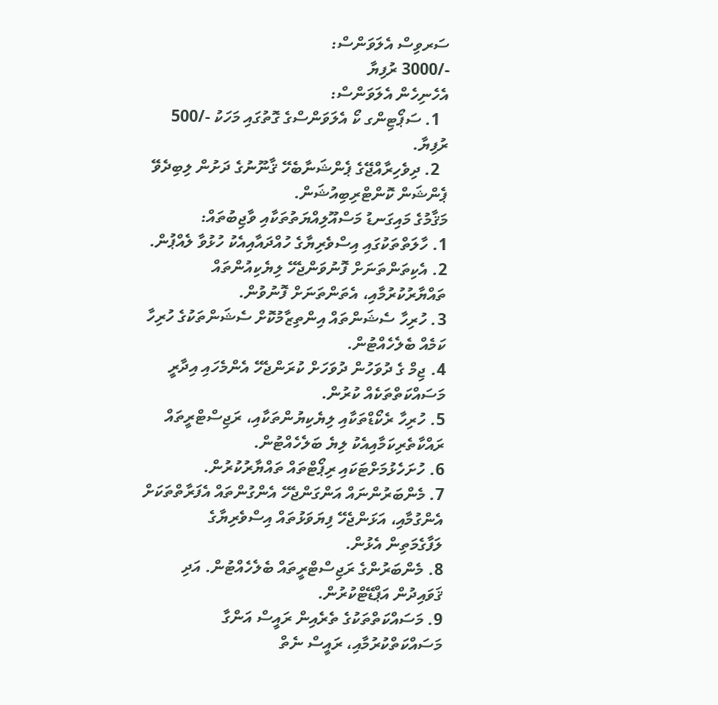ސަރވިސް އެލަވަންސް:
-/3000 ރުފިޔާ
އެހެނިހެން އެލަވަންސް:
  1. ސަޕޯޓިންގ ކޯ އެލަވަންސްގެ ގޮތުގައި މަހަކު -/500 ރުފިޔާ.
  2. ދިވެހިރާއްޖޭގެ ޕެންޝަނާބެހޭ ޤާނޫނުގެ ދަށުން ލިބިދެވޭ ޕެންޝަން ކޮންޓްރިބިއުޝަން.
މަޤާމުގެ މައިގަނޑު މަސްއޫލިއްޔަތުތަކާއި ވާޖިބުތައް:
1. ހާލަތްތަކުގައި އިސްވެރިޔާގެ ހުއްދައާއިއެކު ހުޅުވާ ލެއްޕުން.
2. އެކިތަންތަނަށް ފޮނުވަންޖެހޭ ލިޔެކިއުންތައް ތައްޔާރުކުރުމާއި، އެތަންތަނަށް ފޮނުވުން.
3. ހުރިހާ ސެޝަންތައް އިންތިޒާމުކޮށް ސެޝަންތަކުގެ ހުރިހާ ކަމެއް ބެލެހެއްޓުން.
4. ޖިމް ގެ ދުވަހުން ދުވަހަށް ކުރަންޖެހޭ އެންމެހައި އިދާރީ މަސައްކަތްތަކެއް ކުރުން.
5. ހުރިހާ ރެކޯޑްތަކާއި ލިޔެކިޔުންތަކާއި، ރަޖިސްޓްރީތައް ރައްކާތެރިކަމާއިއެކު ލިޔެ ބަލެހެއްޓުން.
6. ހުށަހެޅުމަށްޓަކައި ރިޕޯޓްތައް ތައްޔާރުކުރުން.
7. މެންބަރުންނައް އަންގަންޖެހޭ އެންގުންތައް އެފަރާތްތަކަށް އެންގުމާއި، އަޅަންޖެހޭ ފިޔަވަޅުތައް އިސްވެރިޔާގެ     ލަފާގެމަތިން އެޅުން.
8. މެންބަރުންގެ ރަޖިސްޓްރީތައް ބެލެހެއްޓުން. އަދި ޤަވައިދުން އަޕްޑޭޓްކުރުން.
9. މަސައްކަތްތަކުގެ ތެރެއިން ރައީސް އަންގާ މަސައްކަތްކުރުމާއި، ރައީސް ނެތް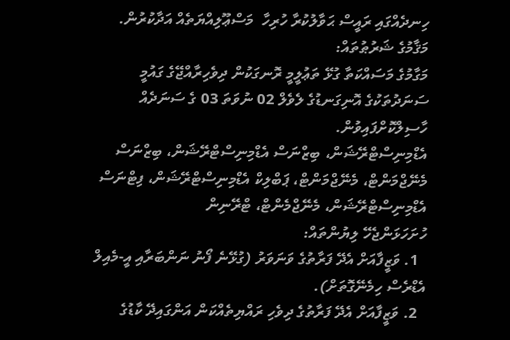ހިނދެއްގައި ރައީސް ޙަވާލުކުރާ ހުރިހާ  މަސްޢޫލިއްޔަތެއް އަދާކުރުން.
މަޤާމުގެ ޝަރުޠުތައް:
މަގާމުގެ މަސައްކަތާ ގުޅޭ ތަޢުލީމީ ރޮނގަކުން ދިވެހިރާއްޖޭގެ ގައުމީ ސަނަދުތަކުގެ އޮނިގަނޑުގެ ލެވެލް 02 ނުވަތަ 03 ގެ ސަނަދެއް ހާސިލްކޮށްފައިވުން.
އެޑްމިނިސްޓްރޭޝަން، ބިޒްނަސް އެޑްމިނިސްޓްރޭޝަން، ބިޒްނަސް މެނޭޖްމަންޓް، މެނޭޖްމަންޓް، ޕަބްލިކް އެޑްމިނިސްޓްރޭޝަން، ފިޓްނަސް
އެޑްމިނިސްޓްރޭޝަން، މެނޭޖްމެންޓް، ޓްރޭނިން
ހުށަހަޅަންޖެހޭ ލިޔުންތައް:
  1. ވަޒީފާއަށް އެދޭ ފަރާތުގެ ވަނަވަރު (ގުޅޭނެ ފޯނު ނަންބަރާއި އީ-މެއިލް އެޑްރެސް ހިމެނޭގޮތަށް).
  2. ވަޒީފާއަށް އެދޭ ފަރާތުގެ ދިވެހި ރައްޔިތެއްކަން އަންގައިދޭ ކާޑުގެ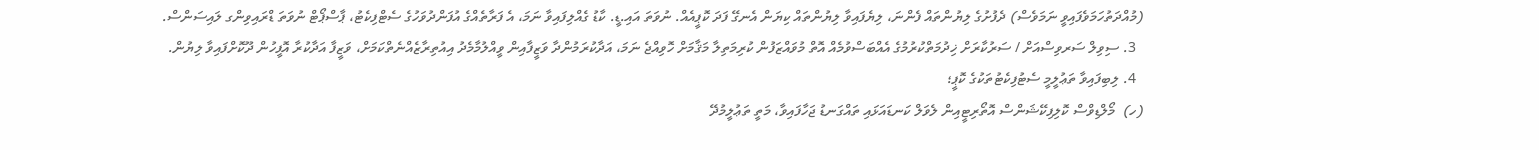(މުއްދަތުހަމަވެފައިވީ ނަމަވެސް) ދެފުށުގެ ލިޔުންތައް ފެންނަ، ލިޔެފައިވާ ލިޔުންތައް ކިޔަން އެނގޭ ފަދަ ކޮޕީއެއް. ނުވަތަ އައި.ޑީ. ކާޑު ގެއްލިފައިވާ ނަމަ، އެ ފަރާތެއްގެ އުފަންދުވަހުގެ ސެޓްފިކެޓު، ޕާސްޕޯޓް ނުވަތަ ޑްރައިވިންގ ލައިސަންސް.
  3. ސިވިލް ސަރވިސްއަށް / ސަރުކާރަށް ޚިދުމަތްކުރުމުގެ އެއްބަސްވުމެއް އޮތް މުވައްޒަފުން ކުރިމަތިލާ މަޤާމަށް ހޮވިއްޖެ ނަމަ، އަދާކުރަމުންދާ ވަޒީފާއިން ވީއްލުމާމެދު އިއުތިރާޒެއްނެތްކަމަށް، ވަޒީފާ އަދާކުރާ އޮފީހުން ދޫކޮށްފައިވާ ލިޔުން.
  4. ލިބިފައިވާ ތަޢުލީމީ ސެޓުފިކެޓުތަކުގެ ކޮޕީ؛
(ހ)  މޯލްޑިވްސް ކޮލިފިކޭޝަންސް އޮތޯރިޓީއިން ލެވަލް ކަނޑައަޅައި ތައްގަނޑު ޖަހާފައިވާ، މަތީ ތަޢުލީމުދޭ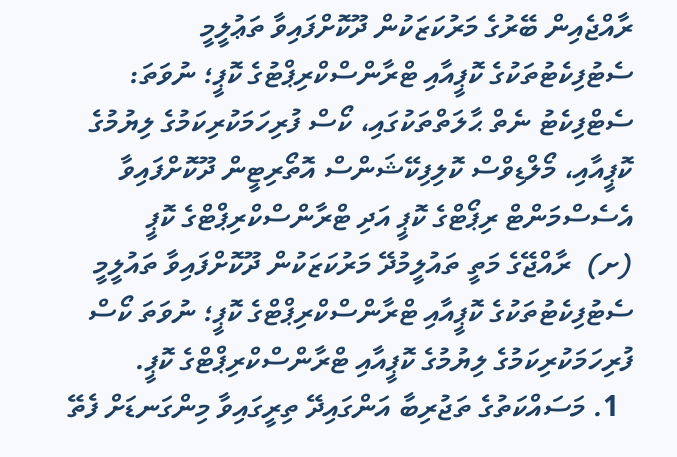ރާއްޖެއިން ބޭރުގެ މަރުކަޒަކުން ދޫކޮށްފައިވާ ތަޢުލީމީ ސެޓުފިކެޓުތަކުގެ ކޮޕީއާއި ޓްރާންސްކްރިޕްޓުގެ ކޮޕީ؛ ނުވަތަ: ސެޓްފިކެޓު ނެތް ޙާލަތްތަކުގައި، ކޯސް ފުރިހަމަކުރިކަމުގެ ލިޔުމުގެ ކޮޕީއާއި، މޯލްޑިވްސް ކޮލިފިކޭޝަންސް އޮތޯރިޓީން ދޫކޮށްފައިވާ އެސެސްމަންޓް ރިޕޯޓްގެ ކޮޕީ އަދި ޓްރާންސްކްރިޕްޓްގެ ކޮޕީ
(ށ)  ރާއްޖޭގެ މަތީ ތައުލީމުދޭ މަރުކަޒަކުން ދޫކޮށްފައިވާ ތައުލީމީ ސެޓުފިކެޓުތަކުގެ ކޮޕީއާއި ޓްރާންސްކްރިޕްޓްގެ ކޮޕީ؛ ނުވަތަ ކޯސް ފުރިހަމަކުރިކަމުގެ ލިޔުމުގެ ކޮޕީއާއި ޓްރާންސްކްރިޕްޓްގެ ކޮޕީ.
  1. މަސައްކަތުގެ ތަޖުރިބާ އަންގައިދޭ ތިރީގައިވާ މިންގަނޑަށް ފެތޭ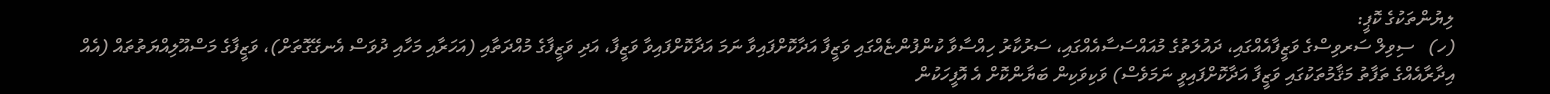ލިޔުންތަކުގެ ކޮޕީ:
(ހ)   ސިވިލް ސަރވިސްގެ ވަޒީފާއެއްގައި، ދައުލަތުގެ މުއައްސަސާއެއްގައި، ސަރުކާރު ހިއްސާވާ ކުންފުންޏެއްގައި ވަޒީފާ އަދާކޮށްފައިވާ ނަމަ އަދާކޮށްފައިވާ ވަޒީފާ، އަދި ވަޒީފާގެ މުއްދަތާއި (އަހަރާއި މަހާއި ދުވަސް އެނގޭގޮތަށް)، ވަޒީފާގެ މަސްއޫލިއްޔަތުތައް (އެއް އިދާރާއެއްގެ ތަފާތު މަޤާމުތަކުގައި ވަޒީފާ އަދާކޮށްފައިވީ ނަމަވެސް) ވަކިވަކިން ބަޔާންކޮށް އެ އޮފީހަކުން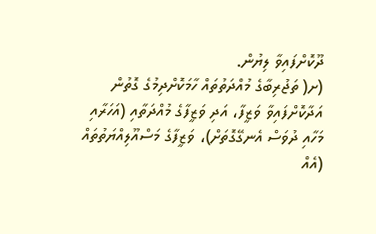ދޫކޮށްފައިވާ ލިޔުން.
(ށ( ތަޖުރިބާގެ މުއްދަތުތައް ހާމަކޮށްދިމުގެ ގޮތުން އަދާކޮށްފައިވާ ވަޒީފާ، އަދި ވަޒީފާގެ މުއްދަތާއި (އަހަރާއި މަހާއި ދުވަސް އެނގޭގޮތަށް)، ވަޒީފާގެ މަސްއޫލިއްޔަތުތައް (އެއް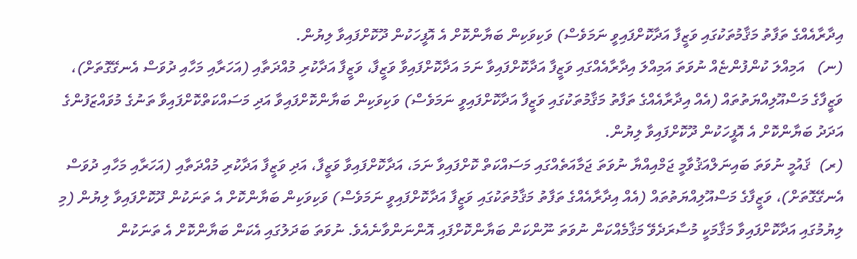އިދާރާއެއްގެ ތަފާތު މަޤާމުތަކުގައި ވަޒީފާ އަދާކޮށްފައިވީ ނަމަވެސް) ވަކިވަކިން ބަޔާންކޮށް އެ އޮފީހަކުން ދޫކޮށްފައިވާ ލިޔުން.
(ނ)   އަމިއްލަ ކުންފުންޏެއް ނުވަތަ އަމިއްލަ އިދާރާއެއްގައި ވަޒީފާ އަދާކޮށްފައިވާ ނަމަ އަދާކޮށްފައިވާ ވަޒީފާ، ވަޒީފާ އަދާކުރި މުއްދަތާއި (އަހަރާއި މަހާއި ދުވަސް އެނގޭގޮތަށް)، ވަޒީފާގެ މަސްއޫލިއްޔަތުތައް (އެއް އިދާރާއެއްގެ ތަފާތު މަޤާމުތަކުގައި ވަޒީފާ އަދާކޮށްފައިވީ ނަމަވެސް) ވަކިވަކިން ބަޔާންކޮށްފައިވާ އަދި މަސައްކަތްކޮށްފައިވާ ތަނުގެ މުވައްޒަފުންގެ އަދަދު ބަޔާންކޮށް އެ އޮފީހަކުން ދޫކޮށްފައިވާ ލިޔުން.
(ރ)  ޤައުމީ ނުވަތަ ބައިނަލްއަޤުވާމީ ޖަމްއިއްޔާ ނުވަތަ ޖަމާއަތެއްގައި މަސައްކަތް ކޮށްފައިވާ ނަމަ، އަދާކޮށްފައިވާ ވަޒީފާ، އަދި ވަޒީފާ އަދާކުރި މުއްދަތާއި (އަހަރާއި މަހާއި ދުވަސް އެނގޭގޮތަށް)، ވަޒީފާގެ މަސްއޫލިއްޔަތުތައް (އެއް އިދާރާއެއްގެ ތަފާތު މަޤާމުތަކުގައި ވަޒީފާ އަދާކޮށްފައިވީ ނަމަވެސް) ވަކިވަކިން ބަޔާންކޮށް އެ ތަނަކުން ދޫކޮށްފައިވާ ލިޔުން (މި ލިޔުމުގައި އަދާކޮށްފައިވާ މަޤާމަކީ މުސާރަދެވޭ މަޤާމެއްކަން ނުވަތަ ނޫންކަން ބަޔާންކޮށްފައި އޮންނަންވާނެއެވެ. ނުވަތަ ބަދަލުގައި އެކަން ބަޔާންކޮށް އެ ތަނަކުން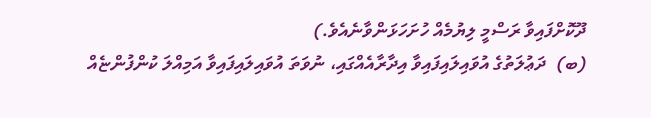ދޫކޮށްފައިވާ ރަސްމީ ލިޔުމެއް ހުށަހަޅަންވާނެއެވެ.)
(ބ)  ދަޢުލަތުގެ އުވައިލައިފައިވާ އިދާރާއެއްގައި، ނުވަތަ އުވައިލައިފައިވާ އަމިއްލަ ކުންފުންޏެއް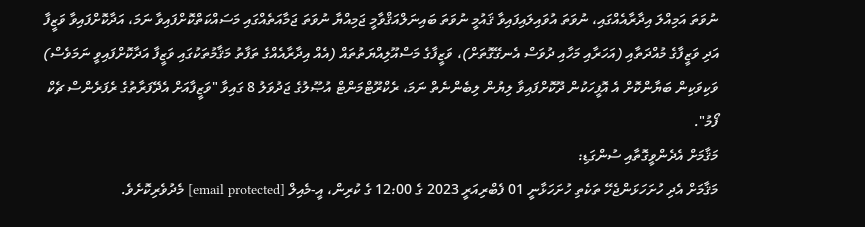ނުވަތަ އަމިއްލަ އިދާރާއެއްގައި، ނުވަތަ އުވައިލައިފައިވާ ޤައުމީ ނުވަތަ ބައިނަލްއަޤްވާމީ ޖަމިއްޔާ ނުވަތަ ޖަމާއަތެއްގައި މަސައްކަތްކޮށްފައިވާ ނަމަ، އަދާކޮށްފައިވާ ވަޒީފާ އަދި ވަޒީފާގެ މުއްދަތާއި (އަހަރާއި މަހާއި ދުވަސް އެނގޭގޮތަށް)، ވަޒީފާގެ މަސްއޫލިއްޔަތުތައް (އެއް އިދާރާއެއްގެ ތަފާތު މަޤާމުތަކުގައި ވަޒީފާ އަދާކޮށްފައިވީ ނަމަވެސް) ވަކިވަކިން ބަޔާންކޮށް އެ އޮފީހަކުން ދޫކޮށްފައިވާ ލިޔުން ލިބެންނެތް ނަމަ، ރެކްރޫޓްމަންޓް އުޞޫލުގެ ޖަދުވަލު 8 ގައިވާ "ވަޒީފާއަށް އެދޭފަރާތުގެ ރެފަރެންސް ޗެކް ފޯމު".
މަޤާމަށް އެދެންވީގޮތާއި ސުންގަޑި:
މަޤާމަށް އެދި ހުށަހަޅަންޖެހޭ ތަކެތި ހުށަހަޅާނީ 01 ފެބްރިއަރީ 2023 ގެ 12:00 ގެ ކުރިން، އީ-މެއިލް [email protected] މެދުވެރިކޮށެވެ.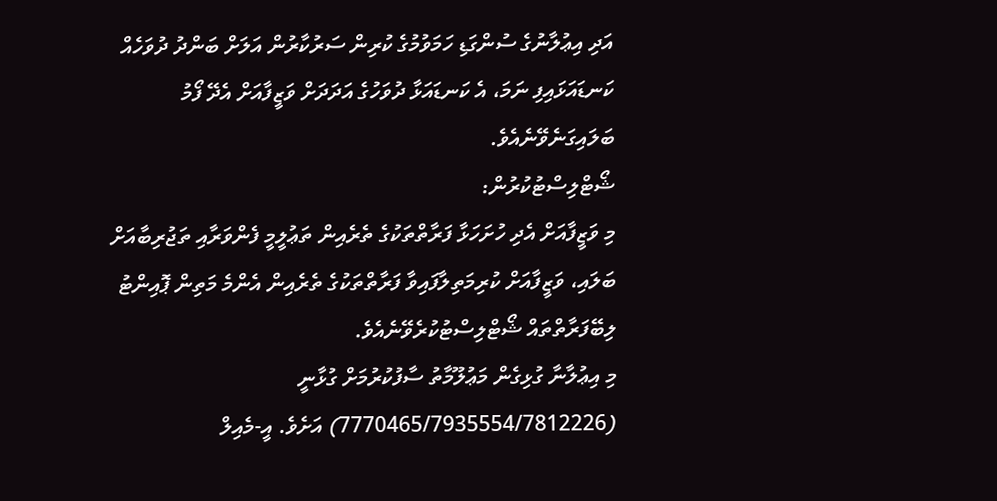އަދި އިޢުލާނުގެ ސުންގަޑި ހަމަވުމުގެ ކުރިން ސަރުކާރުން އަލަށް ބަންދު ދުވަހެއް ކަނޑައަޅައިފި ނަމަ، އެ ކަނޑައަޅާ ދުވަހުގެ އަދަދަށް ވަޒީފާއަށް އެދޭ ފޯމު ބަލައިގަނެވޭނެއެވެ.
ޝޯޓްލިސްޓުކުރުން:
މި ވަޒީފާއަށް އެދި ހުށަހަޅާ ފަރާތްތަކުގެ ތެރެއިން ތަޢުލީމީ ފެންވަރާއި ތަޖުރިބާއަށް ބަލައި، ވަޒީފާއަށް ކުރިމަތިލާފައިވާ ފަރާތްތަކުގެ ތެރެއިން އެންމެ މަތިން ޕޮއިންޓު ލިބޭފަރާތްތައް ޝޯޓްލިސްޓުކުރެވޭނެއެވެ.
މި އިޢުލާނާ ގުޅިގެން މަޢުލޫމާތު ސާފުކުރުމަށް ގުޅާނީ (7770465/7935554/7812226) އަށެވެ. އީ-މެއިލް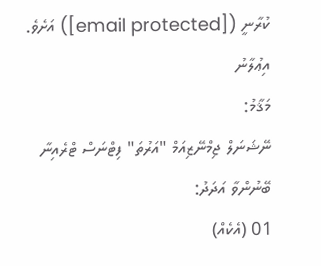ކުރާނީ ([email protected]) އަށެވެ.
އިޢުލާނު
މަޤާމު:
ނޭޝަނަލް ޖިމްނޭޒިއަމް "އަރުތަ" ފިޓްނަސް ޓްރެއިނާ
ބޭނުންވާ އަދަދު:
01 (އެކެއް)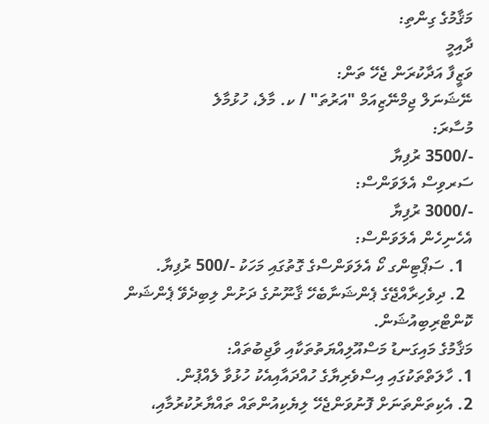މަޤާމުގެ ގިންތި:
ދާއިމީ
ވަޒީފާ އަދާކުރަން ޖެހޭ ތަން:
ނޭޝަނަލް ޖިމްނޭޒިއަމް "އަރުތަ" / ކ. މާލެ، ހުޅުމާލެ
މުސާރަ:
-/3500 ރުފިޔާ
ސަރވިސް އެލަވަންސް:
-/3000 ރުފިޔާ
އެހެނިހެން އެލަވަންސް:
  1. ސަޕޯޓިންގ ކޯ އެލަވަންސްގެ ގޮތުގައި މަހަކު -/500 ރުފިޔާ.
  2. ދިވެހިރާއްޖޭގެ ޕެންޝަނާބެހޭ ޤާނޫނުގެ ދަށުން ލިބިދެވޭ ޕެންޝަން ކޮންޓްރިބިއުޝަން.
މަޤާމުގެ މައިގަނޑު މަސްއޫލިއްޔަތުތަކާއި ވާޖިބުތައް:
1. ހާލަތްތަކުގައި އިސްވެރިޔާގެ ހުއްދައާއިއެކު ހުޅުވާ ލެއްޕުން.
2. އެކިތަންތަނަށް ފޮނުވަންޖެހޭ ލިޔެކިއުންތައް ތައްޔާރުކުރުމާއި،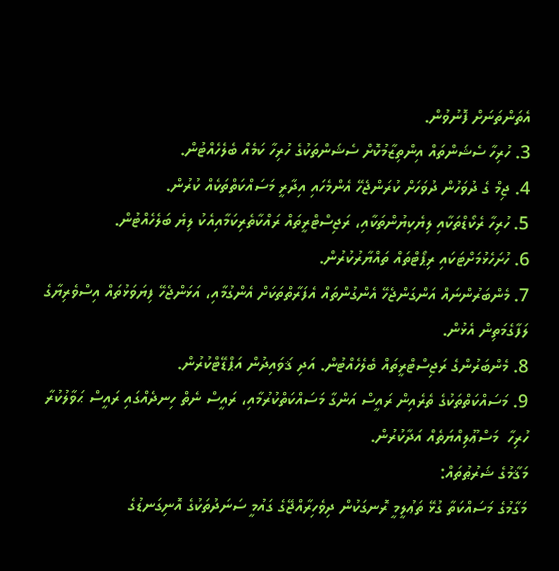އެތަންތަނަށް ފޮނުވުން.
3. ހުރިހާ ސެޝަންތައް އިންތިޒާމުކޮށް ސެޝަންތަކުގެ ހުރިހާ ކަމެއް ބެލެހެއްޓުން.
4. ޖިމް ގެ ދުވަހުން ދުވަހަށް ކުރަންޖެހޭ އެންމެހައި އިދާރީ މަސައްކަތްތަކެއް ކުރުން.
5. ހުރިހާ ރެކޯޑްތަކާއި ލިޔެކިޔުންތަކާއި، ރަޖިސްޓްރީތައް ރައްކާތެރިކަމާއިއެކު ލިޔެ ބަލެހެއްޓުން.
6. ހުށަހެޅުމަށްޓަކައި ރިޕޯޓްތައް ތައްޔާރުކުރުން.
7. މެންބަރުންނައް އަންގަންޖެހޭ އެންގުންތައް އެފަރާތްތަކަށް އެންގުމާއި، އަޅަންޖެހޭ ފިޔަވަޅުތައް އިސްވެރިޔާގެ     ލަފާގެމަތިން އެޅުން.
8. މެންބަރުންގެ ރަޖިސްޓްރީތައް ބެލެހެއްޓުން. އަދި ޤަވައިދުން އަޕްޑޭޓްކުރުން.
9. މަސައްކަތްތަކުގެ ތެރެއިން ރައީސް އަންގާ މަސައްކަތްކުރުމާއި، ރައީސް ނެތް ހިނދެއްގައި ރައީސް ޙަވާލުކުރާ ހުރިހާ  މަސްޢޫލިއްޔަތެއް އަދާކުރުން.
މަޤާމުގެ ޝަރުޠުތައް:
މަގާމުގެ މަސައްކަތާ ގުޅޭ ތަޢުލީމީ ރޮނގަކުން ދިވެހިރާއްޖޭގެ ގައުމީ ސަނަދުތަކުގެ އޮނިގަނޑުގެ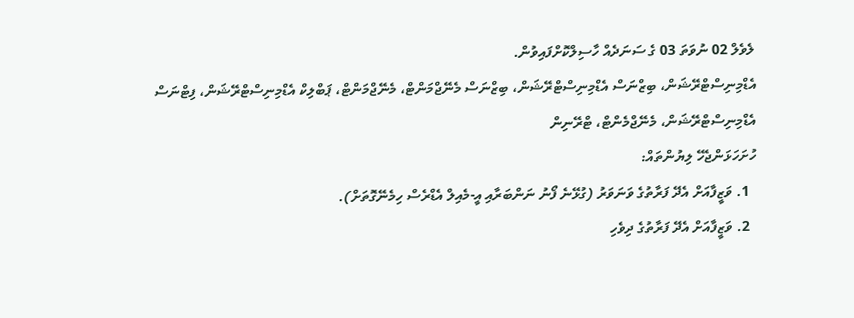ލެވެލް 02 ނުވަތަ 03 ގެ ސަނަދެއް ހާސިލްކޮށްފައިވުން.
އެޑްމިނިސްޓްރޭޝަން، ބިޒްނަސް އެޑްމިނިސްޓްރޭޝަން، ބިޒްނަސް މެނޭޖްމަންޓް، މެނޭޖްމަންޓް، ޕަބްލިކް އެޑްމިނިސްޓްރޭޝަން، ފިޓްނަސް
އެޑްމިނިސްޓްރޭޝަން، މެނޭޖްމެންޓް، ޓްރޭނިން
ހުށަހަޅަންޖެހޭ ލިޔުންތައް:
  1. ވަޒީފާއަށް އެދޭ ފަރާތުގެ ވަނަވަރު (ގުޅޭނެ ފޯނު ނަންބަރާއި އީ-މެއިލް އެޑްރެސް ހިމެނޭގޮތަށް).
  2. ވަޒީފާއަށް އެދޭ ފަރާތުގެ ދިވެހި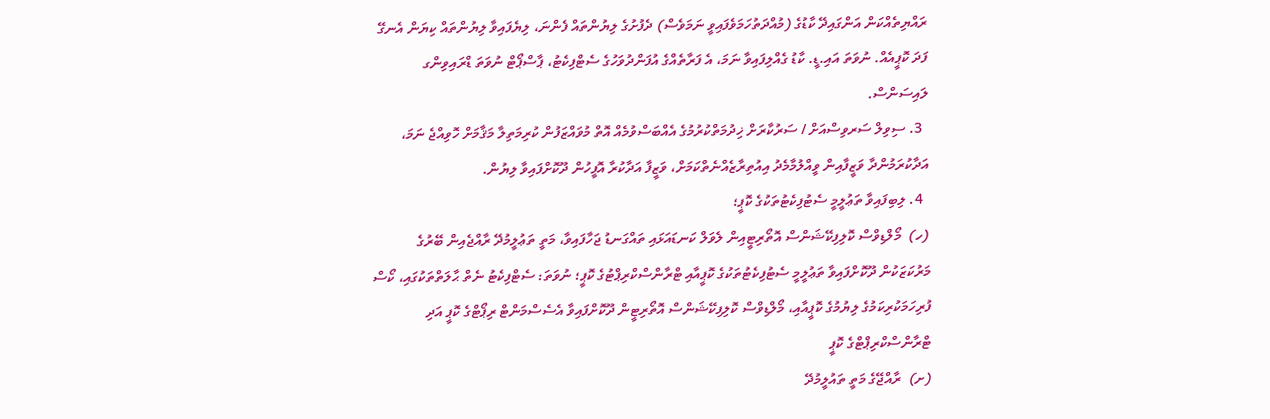ރައްޔިތެއްކަން އަންގައިދޭ ކާޑުގެ (މުއްދަތުހަމަވެފައިވީ ނަމަވެސް) ދެފުށުގެ ލިޔުންތައް ފެންނަ، ލިޔެފައިވާ ލިޔުންތައް ކިޔަން އެނގޭ ފަދަ ކޮޕީއެއް. ނުވަތަ އައި.ޑީ. ކާޑު ގެއްލިފައިވާ ނަމަ، އެ ފަރާތެއްގެ އުފަންދުވަހުގެ ސެޓްފިކެޓު، ޕާސްޕޯޓް ނުވަތަ ޑްރައިވިންގ ލައިސަންސް.
  3. ސިވިލް ސަރވިސްއަށް / ސަރުކާރަށް ޚިދުމަތްކުރުމުގެ އެއްބަސްވުމެއް އޮތް މުވައްޒަފުން ކުރިމަތިލާ މަޤާމަށް ހޮވިއްޖެ ނަމަ، އަދާކުރަމުންދާ ވަޒީފާއިން ވީއްލުމާމެދު އިއުތިރާޒެއްނެތްކަމަށް، ވަޒީފާ އަދާކުރާ އޮފީހުން ދޫކޮށްފައިވާ ލިޔުން.
  4. ލިބިފައިވާ ތަޢުލީމީ ސެޓުފިކެޓުތަކުގެ ކޮޕީ؛
(ހ)  މޯލްޑިވްސް ކޮލިފިކޭޝަންސް އޮތޯރިޓީއިން ލެވަލް ކަނޑައަޅައި ތައްގަނޑު ޖަހާފައިވާ، މަތީ ތަޢުލީމުދޭ ރާއްޖެއިން ބޭރުގެ މަރުކަޒަކުން ދޫކޮށްފައިވާ ތަޢުލީމީ ސެޓުފިކެޓުތަކުގެ ކޮޕީއާއި ޓްރާންސްކްރިޕްޓުގެ ކޮޕީ؛ ނުވަތަ: ސެޓްފިކެޓު ނެތް ޙާލަތްތަކުގައި، ކޯސް ފުރިހަމަކުރިކަމުގެ ލިޔުމުގެ ކޮޕީއާއި، މޯލްޑިވްސް ކޮލިފިކޭޝަންސް އޮތޯރިޓީން ދޫކޮށްފައިވާ އެސެސްމަންޓް ރިޕޯޓްގެ ކޮޕީ އަދި ޓްރާންސްކްރިޕްޓްގެ ކޮޕީ
(ށ)  ރާއްޖޭގެ މަތީ ތައުލީމުދޭ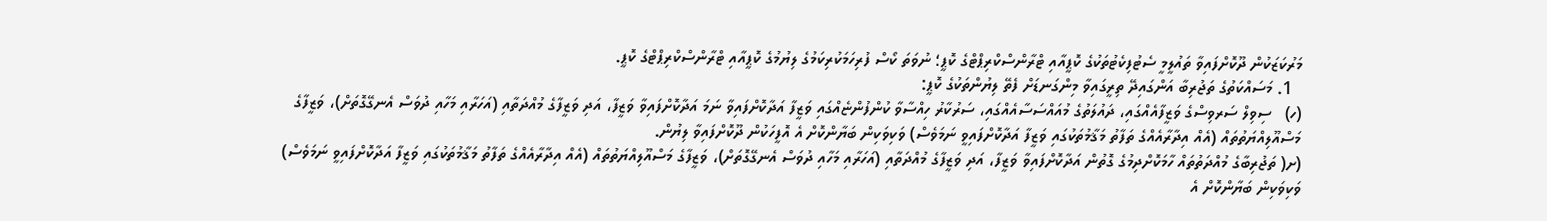މަރުކަޒަކުން ދޫކޮށްފައިވާ ތައުލީމީ ސެޓުފިކެޓުތަކުގެ ކޮޕީއާއި ޓްރާންސްކްރިޕްޓްގެ ކޮޕީ؛ ނުވަތަ ކޯސް ފުރިހަމަކުރިކަމުގެ ލިޔުމުގެ ކޮޕީއާއި ޓްރާންސްކްރިޕްޓްގެ ކޮޕީ.
  1. މަސައްކަތުގެ ތަޖުރިބާ އަންގައިދޭ ތިރީގައިވާ މިންގަނޑަށް ފެތޭ ލިޔުންތަކުގެ ކޮޕީ:
(ހ)   ސިވިލް ސަރވިސްގެ ވަޒީފާއެއްގައި، ދައުލަތުގެ މުއައްސަސާއެއްގައި، ސަރުކާރު ހިއްސާވާ ކުންފުންޏެއްގައި ވަޒީފާ އަދާކޮށްފައިވާ ނަމަ އަދާކޮށްފައިވާ ވަޒީފާ، އަދި ވަޒީފާގެ މުއްދަތާއި (އަހަރާއި މަހާއި ދުވަސް އެނގޭގޮތަށް)، ވަޒީފާގެ މަސްއޫލިއްޔަތުތައް (އެއް އިދާރާއެއްގެ ތަފާތު މަޤާމުތަކުގައި ވަޒީފާ އަދާކޮށްފައިވީ ނަމަވެސް) ވަކިވަކިން ބަޔާންކޮށް އެ އޮފީހަކުން ދޫކޮށްފައިވާ ލިޔުން.
(ށ( ތަޖުރިބާގެ މުއްދަތުތައް ހާމަކޮށްދިމުގެ ގޮތުން އަދާކޮށްފައިވާ ވަޒީފާ، އަދި ވަޒީފާގެ މުއްދަތާއި (އަހަރާއި މަހާއި ދުވަސް އެނގޭގޮތަށް)، ވަޒީފާގެ މަސްއޫލިއްޔަތުތައް (އެއް އިދާރާއެއްގެ ތަފާތު މަޤާމުތަކުގައި ވަޒީފާ އަދާކޮށްފައިވީ ނަމަވެސް) ވަކިވަކިން ބަޔާންކޮށް އެ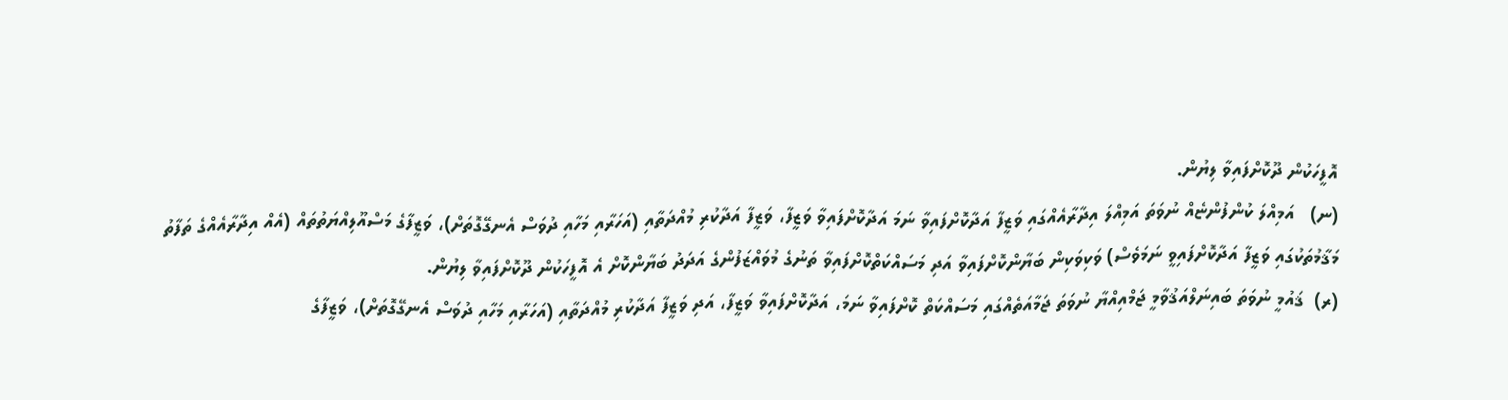އޮފީހަކުން ދޫކޮށްފައިވާ ލިޔުން.
(ނ)   އަމިއްލަ ކުންފުންޏެއް ނުވަތަ އަމިއްލަ އިދާރާއެއްގައި ވަޒީފާ އަދާކޮށްފައިވާ ނަމަ އަދާކޮށްފައިވާ ވަޒީފާ، ވަޒީފާ އަދާކުރި މުއްދަތާއި (އަހަރާއި މަހާއި ދުވަސް އެނގޭގޮތަށް)، ވަޒީފާގެ މަސްއޫލިއްޔަތުތައް (އެއް އިދާރާއެއްގެ ތަފާތު މަޤާމުތަކުގައި ވަޒީފާ އަދާކޮށްފައިވީ ނަމަވެސް) ވަކިވަކިން ބަޔާންކޮށްފައިވާ އަދި މަސައްކަތްކޮށްފައިވާ ތަނުގެ މުވައްޒަފުންގެ އަދަދު ބަޔާންކޮށް އެ އޮފީހަކުން ދޫކޮށްފައިވާ ލިޔުން.
(ރ)  ޤައުމީ ނުވަތަ ބައިނަލްއަޤުވާމީ ޖަމްއިއްޔާ ނުވަތަ ޖަމާއަތެއްގައި މަސައްކަތް ކޮށްފައިވާ ނަމަ، އަދާކޮށްފައިވާ ވަޒީފާ، އަދި ވަޒީފާ އަދާކުރި މުއްދަތާއި (އަހަރާއި މަހާއި ދުވަސް އެނގޭގޮތަށް)، ވަޒީފާގެ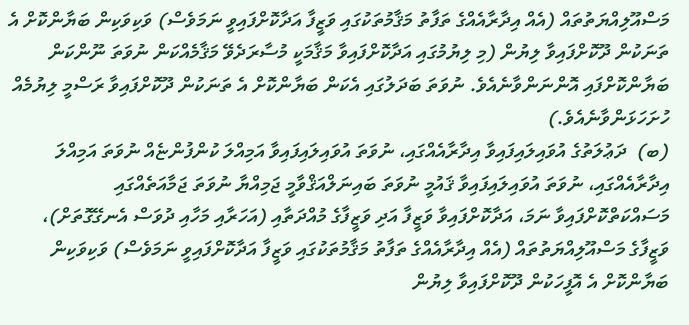މަސްއޫލިއްޔަތުތައް (އެއް އިދާރާއެއްގެ ތަފާތު މަޤާމުތަކުގައި ވަޒީފާ އަދާކޮށްފައިވީ ނަމަވެސް) ވަކިވަކިން ބަޔާންކޮށް އެ ތަނަކުން ދޫކޮށްފައިވާ ލިޔުން (މި ލިޔުމުގައި އަދާކޮށްފައިވާ މަޤާމަކީ މުސާރަދެވޭ މަޤާމެއްކަން ނުވަތަ ނޫންކަން ބަޔާންކޮށްފައި އޮންނަންވާނެއެވެ. ނުވަތަ ބަދަލުގައި އެކަން ބަޔާންކޮށް އެ ތަނަކުން ދޫކޮށްފައިވާ ރަސްމީ ލިޔުމެއް ހުށަހަޅަންވާނެއެވެ.)
(ބ)  ދަޢުލަތުގެ އުވައިލައިފައިވާ އިދާރާއެއްގައި، ނުވަތަ އުވައިލައިފައިވާ އަމިއްލަ ކުންފުންޏެއް ނުވަތަ އަމިއްލަ އިދާރާއެއްގައި، ނުވަތަ އުވައިލައިފައިވާ ޤައުމީ ނުވަތަ ބައިނަލްއަޤްވާމީ ޖަމިއްޔާ ނުވަތަ ޖަމާއަތެއްގައި މަސައްކަތްކޮށްފައިވާ ނަމަ، އަދާކޮށްފައިވާ ވަޒީފާ އަދި ވަޒީފާގެ މުއްދަތާއި (އަހަރާއި މަހާއި ދުވަސް އެނގޭގޮތަށް)، ވަޒީފާގެ މަސްއޫލިއްޔަތުތައް (އެއް އިދާރާއެއްގެ ތަފާތު މަޤާމުތަކުގައި ވަޒީފާ އަދާކޮށްފައިވީ ނަމަވެސް) ވަކިވަކިން ބަޔާންކޮށް އެ އޮފީހަކުން ދޫކޮށްފައިވާ ލިޔުން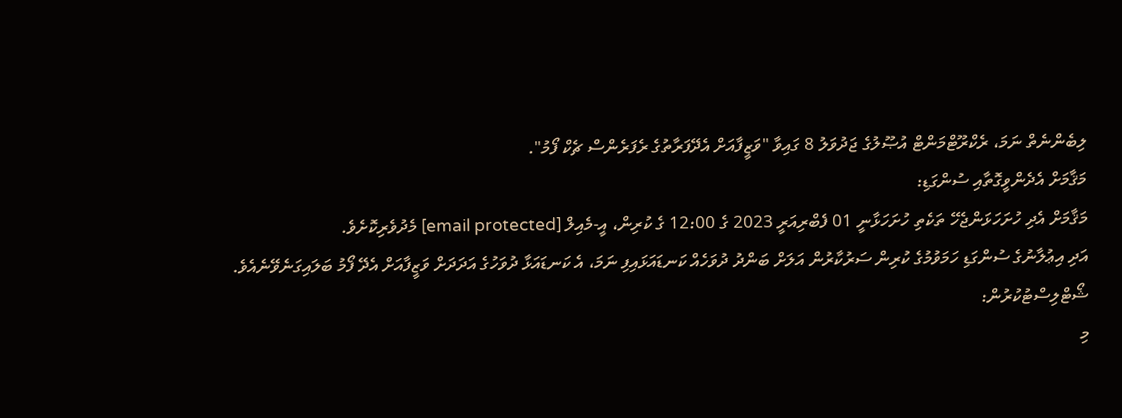ލިބެންނެތް ނަމަ، ރެކްރޫޓްމަންޓް އުޞޫލުގެ ޖަދުވަލު 8 ގައިވާ "ވަޒީފާއަށް އެދޭފަރާތުގެ ރެފަރެންސް ޗެކް ފޯމު".
މަޤާމަށް އެދެންވީގޮތާއި ސުންގަޑި:
މަޤާމަށް އެދި ހުށަހަޅަންޖެހޭ ތަކެތި ހުށަހަޅާނީ 01 ފެބްރިއަރީ 2023 ގެ 12:00 ގެ ކުރިން، އީ-މެއިލް [email protected] މެދުވެރިކޮށެވެ.
އަދި އިޢުލާނުގެ ސުންގަޑި ހަމަވުމުގެ ކުރިން ސަރުކާރުން އަލަށް ބަންދު ދުވަހެއް ކަނޑައަޅައިފި ނަމަ، އެ ކަނޑައަޅާ ދުވަހުގެ އަދަދަށް ވަޒީފާއަށް އެދޭ ފޯމު ބަލައިގަނެވޭނެއެވެ.
ޝޯޓްލިސްޓުކުރުން:
މި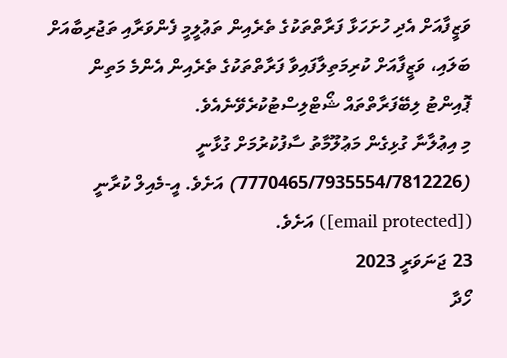ވަޒީފާއަށް އެދި ހުށަހަޅާ ފަރާތްތަކުގެ ތެރެއިން ތަޢުލީމީ ފެންވަރާއި ތަޖުރިބާއަށް ބަލައި، ވަޒީފާއަށް ކުރިމަތިލާފައިވާ ފަރާތްތަކުގެ ތެރެއިން އެންމެ މަތިން ޕޮއިންޓު ލިބޭފަރާތްތައް ޝޯޓްލިސްޓުކުރެވޭނެއެވެ.
މި އިޢުލާނާ ގުޅިގެން މަޢުލޫމާތު ސާފުކުރުމަށް ގުޅާނީ (7770465/7935554/7812226) އަށެވެ. އީ-މެއިލް ކުރާނީ ([email protected]) އަށެވެ.
23 ޖަނަވަރީ 2023
ހޯދާ